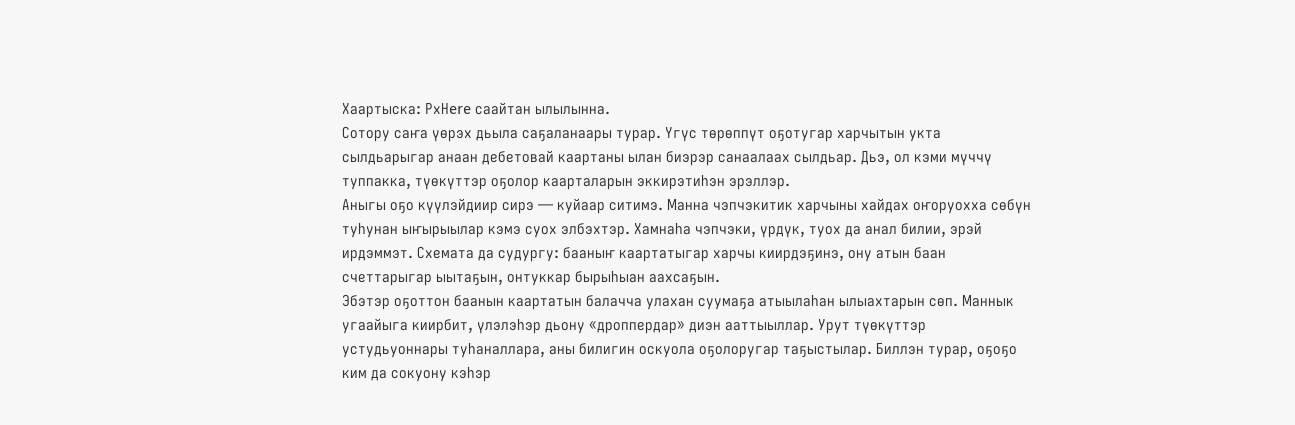Хаартыска: PxНere саайтан ылылынна.
Сотору саҥа үөрэх дьыла саҕаланаары турар. Үгүс төрөппүт оҕотугар харчытын укта сылдьарыгар анаан дебетовай каартаны ылан биэрэр санаалаах сылдьар. Дьэ, ол кэми мүччү туппакка, түөкүттэр оҕолор каарталарын эккирэтиһэн эрэллэр.
Аныгы оҕо күүлэйдиир сирэ — куйаар ситимэ. Манна чэпчэкитик харчыны хайдах оҥоруохха сөбүн туһунан ыҥырыылар кэмэ суох элбэхтэр. Хамнаһа чэпчэки, үрдүк, туох да анал билии, эрэй ирдэммэт. Схемата да судургу: бааныҥ каартатыгар харчы киирдэҕинэ, ону атын баан счеттарыгар ыытаҕын, онтуккар бырыһыан аахсаҕын.
Эбэтэр оҕоттон баанын каартатын балачча улахан суумаҕа атыылаһан ылыахтарын сөп. Маннык угаайыга киирбит, үлэлэһэр дьону «дроппердар» диэн ааттыыллар. Урут түөкүттэр устудьуоннары туһаналлара, аны билигин оскуола оҕолоругар таҕыстылар. Биллэн турар, оҕоҕо ким да сокуону кэһэр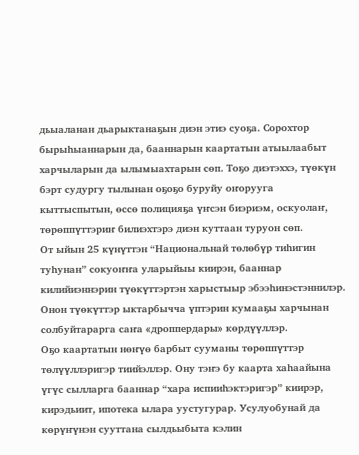дьыаланан дьарыктанаҕын диэн этиэ суоҕа. Сорохтор бырыһыаннарын да, бааннарын каартатын атыылаабыт харчыларын да ылымыахтарын сөп. Тоҕо диэтэххэ, түөкүн бэрт судургу тылынан оҕоҕо буруйу оҥорууга кыттыспытын, өссө полицияҕа үҥсэн биэриэм, оскуолаҥ, төрөппүттэриҥ билиэхтэрэ диэн куттаан туруон сөп.
От ыйын 25 күнүттэн “Национальнай төлөбүр тиһигин туһунан” сокуоҥҥа уларыйыы киирэн, бааннар килийиэннэрин түөкүттэртэн харыстыыр эбээһинэстэннилэр. Онон түөкүттэр ыктарбычча үптэрин кумааҕы харчынан солбуйтарарга саҥа «дроппердары» көрдүүллэр.
Оҕо каартатын нөҥүө барбыт сууманы төрөппүттэр төлүүллэригэр тиийэллэр. Ону тэҥэ бу каарта хаһаайына үгүс сылларга бааннар “хара испииһэктэригэр” киирэр, кирэдьиит, ипотека ылара уустугурар. Усулуобунай да көрүҥүнэн сууттана сылдьыбыта кэлин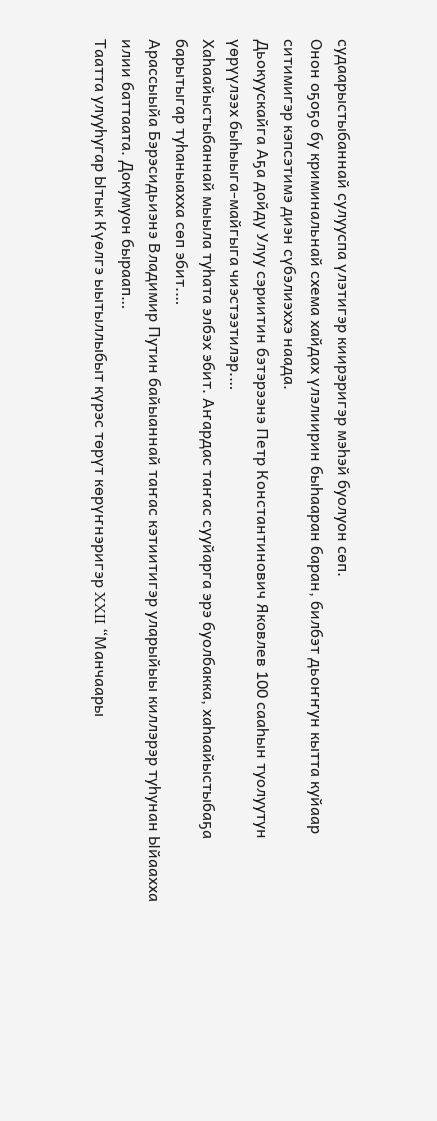судаарыстыбаннай сулууспа үлэтигэр киирэригэр мэһэй буолуон сөп.
Онон оҕоҕо бу криминальнай схема хайдах үлэлиирин быһааран баран, билбэт дьоҥҥун кытта куйаар ситимигэр кэпсэтимэ диэн сүбэлиэххэ наада.
Дьокуускайга Аҕа дойду Улуу сэриитин бэтэрээнэ Петр Константинович Яковлев 100 сааһын туолуутун үөрүүлээх быһыыга-майгыга чиэстээтилэр.…
Хаһаайыстыбаннай мыыла туһата элбэх эбит. Аҥардас таҥас сууйарга эрэ буолбакка, хаһаайыстыбаҕа барытыгар туһаныахха сөп эбит.…
Арассыыйа Бэрэсидьиэнэ Владимир Путин байыаннай таҥас кэтиитигэр уларыйыы киллэрэр туһунан Ыйаахха илии баттаата. Докумуон быраап…
Таатта улууһугар Ытык Күөлгэ ыытыллыбыт күрэс төрүт көрүҥнэригэр XXII “Манчаары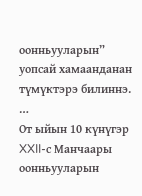оонньууларын” уопсай хамаанданан түмүктэрэ билиннэ. …
От ыйын 10 күнүгэр XXII-с Манчаары оонньууларын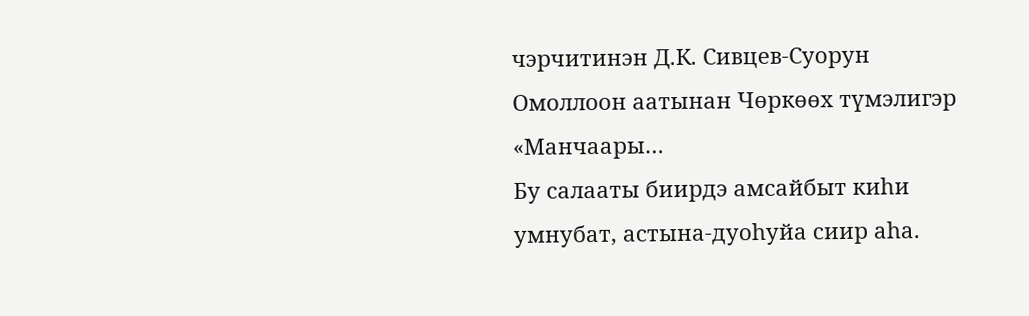чэрчитинэн Д.К. Сивцев-Суорун Омоллоон аатынан Чөркөөх түмэлигэр «Манчаары…
Бу салааты биирдэ амсайбыт киһи умнубат, астына-дуоһуйа сиир аһа.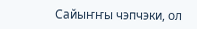Сайыҥҥы чэпчэки, ол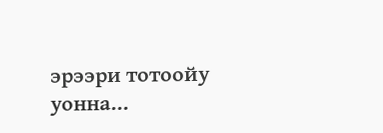эрээри тотоойу уонна…